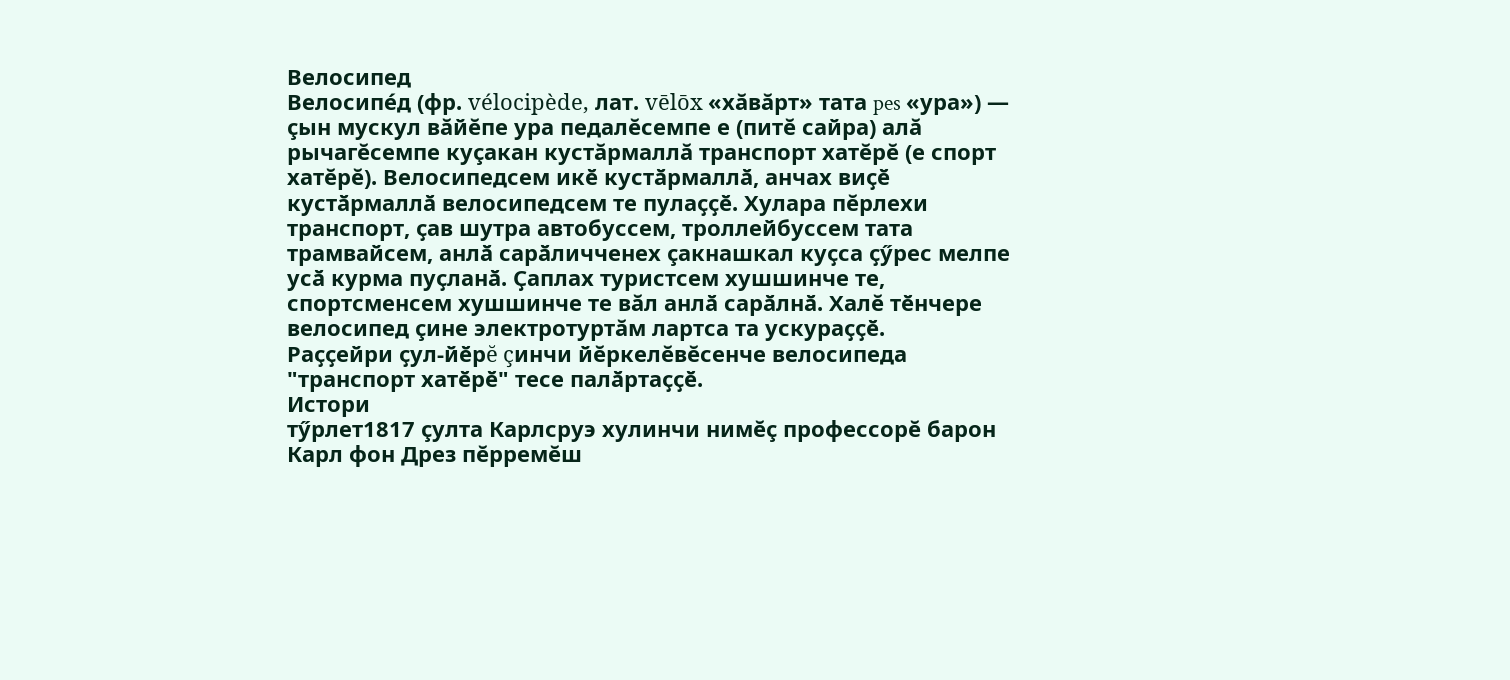Велосипед
Велосипе́д (фр. vélocipède, лат. vēlōx «хăвăрт» тата pes «ура») — çын мускул вăйĕпе ура педалĕсемпе е (питĕ сайра) алă рычагĕсемпе куçакан кустăрмаллă транспорт хатĕрĕ (е спорт хатĕрĕ). Велосипедсем икӗ кустӑрмаллӑ, анчах виҫӗ кустӑрмаллӑ велосипедсем те пулаҫҫӗ. Хулара пĕрлехи транспорт, ҫав шутра автобуссем, троллейбуссем тата трамвайсем, анлӑ сарӑличченех çакнашкал куҫса ҫӳрес мелпе усӑ курма пуҫланӑ. Ҫаплах туристсем хушшинче те, спортсменсем хушшинче те вăл анлӑ сарӑлнӑ. Халĕ тӗнчере велосипед çине электротуртăм лартса та ускураҫҫӗ.
Раҫҫейри ҫул-йӗрĕ çинчи йĕркелĕвĕсенче велосипеда "транспорт хатӗрӗ" тесе палӑртаҫҫӗ.
Истори
тӳрлет1817 çулта Карлсруэ хулинчи нимĕç профессорĕ барон Карл фон Дрез пĕрремĕш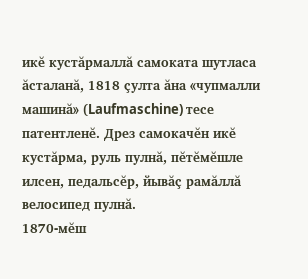икĕ кустăрмаллă самоката шутласа ăсталанă, 1818 çулта ăна «чупмалли машинă» (Laufmaschine) тесе патентленĕ. Дрез самокачĕн икĕ кустăрма, руль пулнă, пĕтĕмĕшле илсен, педальсĕр, йывăç рамăллă велосипед пулнă.
1870-мĕш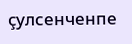çулсенченпе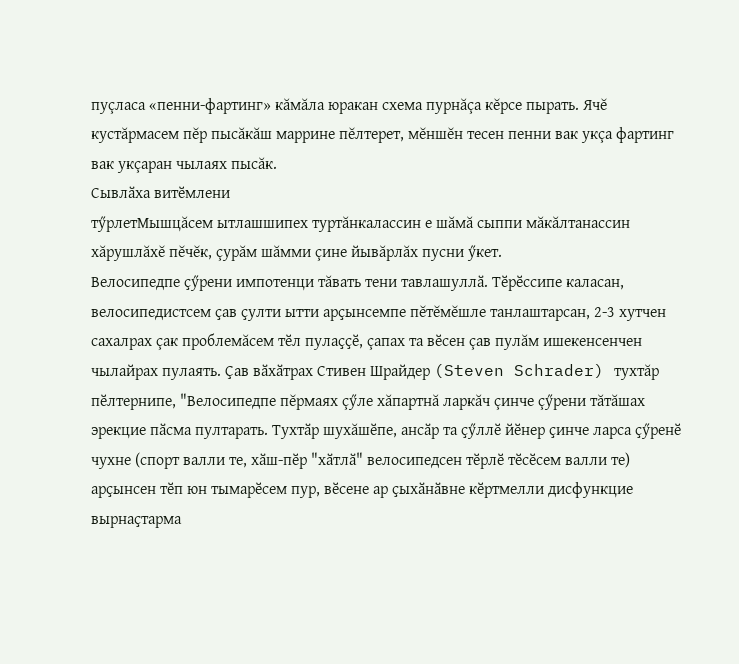пуçласа «пенни-фартинг» кăмăла юракан схема пурнăçа кĕрсе пырать. Ячĕ кустăрмасем пĕр пысăкăш маррине пĕлтерет, мĕншĕн тесен пенни вак укçа фартинг вак укçаран чылаях пысăк.
Сывлӑха витӗмлени
тӳрлетМышцăсем ытлашшипех туртăнкалассин е шăмă сыппи мăкăлтанассин хăрушлăхĕ пĕчĕк, çурăм шăмми çине йывăрлăх пусни ӳкет.
Велосипедпе ҫӳрени импотенци тăвать тени тавлашуллӑ. Тӗрӗссипе каласан, велосипедистсем ҫав ҫулти ытти арҫынсемпе пĕтĕмĕшле танлаштарсан, 2-3 хутчен сахалрах çак проблемăсем тӗл пулаҫҫӗ, çапах та вӗсен çав пулăм ишекенсенчен чылайрах пулаять. Ҫав вӑхӑтрах Стивен Шрайдер (Steven Schrader) тухтăр пӗлтернипе, "Велосипедпе пĕрмаях çӳле хăпартнă ларкăч çинче çӳрени тăтăшах эрекцие пӑсма пултарать. Тухтӑр шухăшӗпе, ансӑр та ҫӳллӗ йӗнер ҫинче ларса ҫӳренӗ чухне (спорт валли те, хӑш-пӗр "хӑтлӑ" велосипедсен тӗрлӗ тӗсӗсем валли те) арҫынсен тӗп юн тымарӗсем пур, вӗсене ар ҫыхӑнӑвне кӗртмелли дисфункцие вырнаҫтарма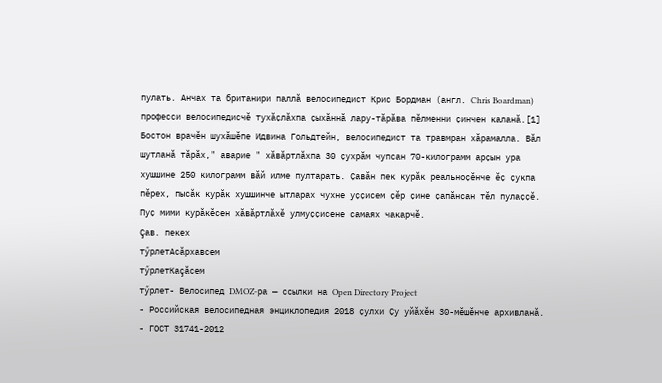пулать. Анчах та британири паллӑ велосипедист Крис Бордман (англ. Chris Boardman) професси велосипедисчӗ тухӑҫлӑхпа ҫыхӑннӑ лару-тӑрӑва пӗлменни ҫинчен каланӑ.[1]
Бостон врачӗн шухӑшӗпе Идвина Гольдтейн, велосипедист та травмран хӑрамалла. Вӑл шутланӑ тӑрӑх," аварие " хӑвӑртлӑхпа 30 ҫухрӑм чупсан 70-килограмм арҫын ура хушшине 250 килограмм вӑй илме пултарать. Ҫавӑн пек курӑк реальноҫӗнче ӗҫ ҫукпа пӗрех, пысӑк курӑк хушшинче ытларах чухне уҫҫисем ҫӗр ҫине ҫапӑнсан тӗл пулаҫҫӗ. Пуҫ мими курӑкӗсен хӑвӑртлӑхӗ улмуҫҫисене самаях чакарчӗ.
Çав. пекех
тӳрлетАсăрхавсем
тӳрлетКаçăсем
тӳрлет- Велосипед DMOZ-ра — ссылки на Open Directory Project
- Российская велосипедная энциклопедия 2018 ҫулхи Ҫу уйӑхӗн 30-мӗшӗнче архивланӑ.
- ГОСТ 31741-2012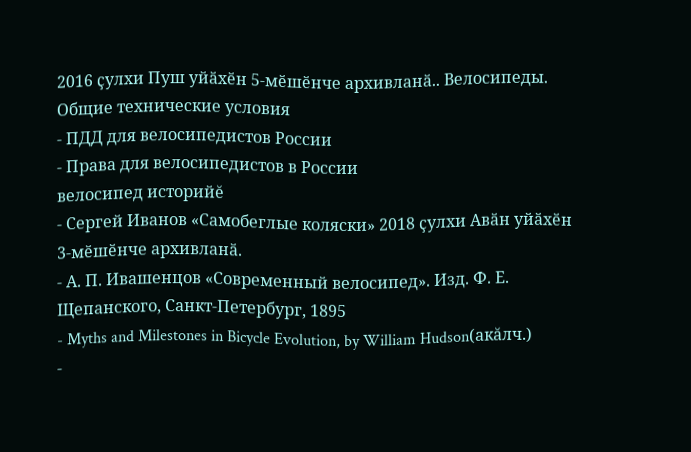2016 ҫулхи Пуш уйӑхӗн 5-мӗшӗнче архивланӑ.. Велосипеды. Общие технические условия
- ПДД для велосипедистов России
- Права для велосипедистов в России
велосипед историйĕ
- Сергей Иванов «Самобеглые коляски» 2018 ҫулхи Авӑн уйӑхӗн 3-мӗшӗнче архивланӑ.
- А. П. Ивашенцов «Современный велосипед». Изд. Ф. Е. Щепанского, Санкт-Петербург, 1895
- Myths and Milestones in Bicycle Evolution, by William Hudson(акăлч.)
-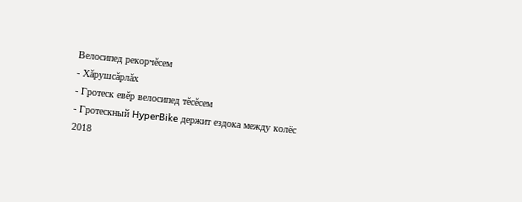Велосипед рекорчĕсем
- Хăрушсăрлăх
- Гротеск евĕр велосипед тĕсĕсем
- Гротескный HyperBike держит ездока между колёс 2018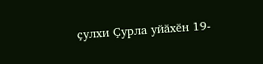ҫулхи Ҫурла уйӑхӗн 19-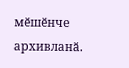мӗшӗнче архивланӑ.